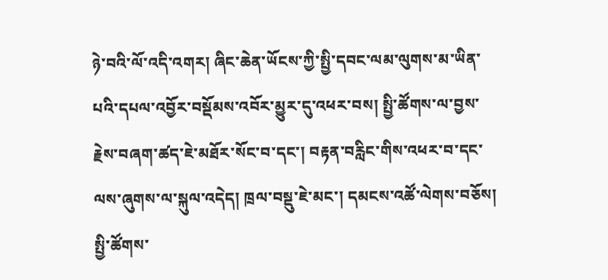ཉེ་བའི་ལོ་འདི་འགར། ཞིང་ཆེན་ཡོངས་ཀྱི་སྤྱི་དབང་ལམ་ལུགས་མ་ཡིན་པའི་དཔལ་འབྱོར་བསྡོམས་འབོར་མྱུར་དུ་འཕར་བས། སྤྱི་ཚོགས་ལ་བྱས་རྗེས་བཞག་ཚད་ཇེ་མཐོར་སོང་བ་དང་། བརྟན་བརླིང་གིས་འཕར་བ་དང་ལས་ཞུགས་ལ་སྐུལ་འདེད། ཁྲལ་བསྡུ་ཇེ་མང་། དམངས་འཚོ་ལེགས་བཅོས། སྤྱི་ཚོགས་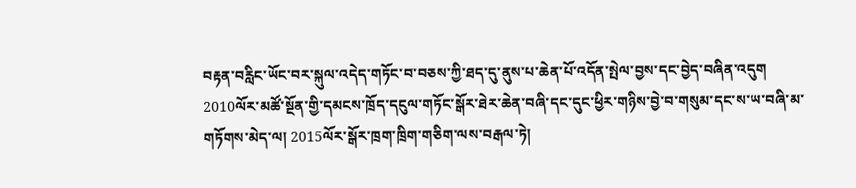བརྟན་བརླིང་ཡོང་བར་སྐུལ་འདེད་གཏོང་བ་བཅས་ཀྱི་ཐད་དུ་ནུས་པ་ཆེན་པོ་འདོན་སྤེལ་བྱས་དང་བྱེད་བཞིན་འདུག
2010ལོར་མཚོ་སྔོན་གྱི་དམངས་ཁྲོད་དངུལ་གཏོང་སྒོར་ཐེར་ཆེན་བཞི་དང་དུང་ཕྱིར་གཉིས་བྱེ་བ་གསུམ་དང་ས་ཡ་བཞི་མ་གཏོགས་མེད་ལ། 2015ལོར་སྒོར་ཁྲག་ཁྲིག་གཅིག་ལས་བརྒལ་ཏེ།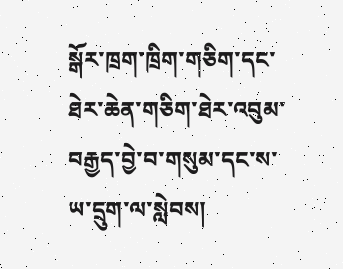སྒོར་ཁྲག་ཁྲིག་གཅིག་དང་ཐེར་ཆེན་གཅིག་ཐེར་འབུམ་བརྒྱད་བྱེ་བ་གསུམ་དང་ས་ཡ་དྲུག་ལ་སླེབས།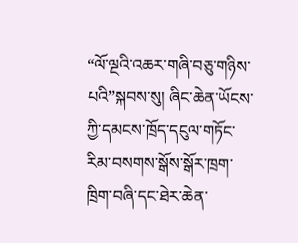“ལོ་ལྔའི་འཆར་གཞི་བཅུ་གཉིས་པའི”སྐབས་སུ། ཞིང་ཆེན་ཡོངས་ཀྱི་དམངས་ཁྲོད་དངུལ་གཏོང་རིམ་བསགས་སྒོས་སྒོར་ཁྲག་ཁྲིག་བཞི་དང་ཐེར་ཆེན་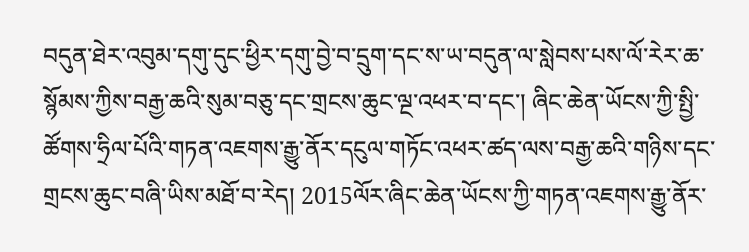བདུན་ཐེར་འབུམ་དགུ་དུང་ཕྱིར་དགུ་བྱེ་བ་དྲུག་དང་ས་ཡ་བདུན་ལ་སླེབས་པས་ལོ་རེར་ཆ་སྙོམས་ཀྱིས་བརྒྱ་ཆའི་སུམ་བཅུ་དང་གྲངས་ཆུང་ལྔ་འཕར་བ་དང་། ཞིང་ཆེན་ཡོངས་ཀྱི་སྤྱི་ཚོགས་ཧྲིལ་པོའི་གཏན་འཇགས་རྒྱུ་ནོར་དངུལ་གཏོང་འཕར་ཚད་ལས་བརྒྱ་ཆའི་གཉིས་དང་གྲངས་ཆུང་བཞི་ཡིས་མཐོ་བ་རེད། 2015ལོར་ཞིང་ཆེན་ཡོངས་ཀྱི་གཏན་འཇགས་རྒྱུ་ནོར་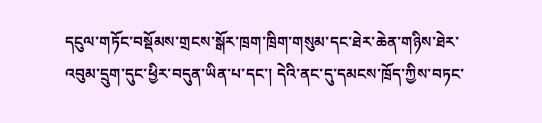དངུལ་གཏོང་བསྡོམས་གྲངས་སྒོར་ཁྲག་ཁྲིག་གསུམ་དང་ཐེར་ཆེན་གཉིས་ཐེར་འབུམ་དྲུག་དུང་ཕྱིར་བདུན་ཡིན་པ་དང་། དེའི་ནང་དུ་དམངས་ཁྲོད་ཀྱིས་བཏང་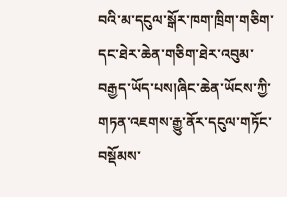བའི་མ་དངུལ་སྒོར་ཁག་ཁྲིག་གཅིག་དང་ཐེར་ཆེན་གཅིག་ཐེར་འབུམ་བརྒྱད་ཡོད་པས།ཞིང་ཆེན་ཡོངས་ཀྱི་གཏན་འཇགས་རྒྱུ་ནོར་དངུལ་གཏོང་བསྡོམས་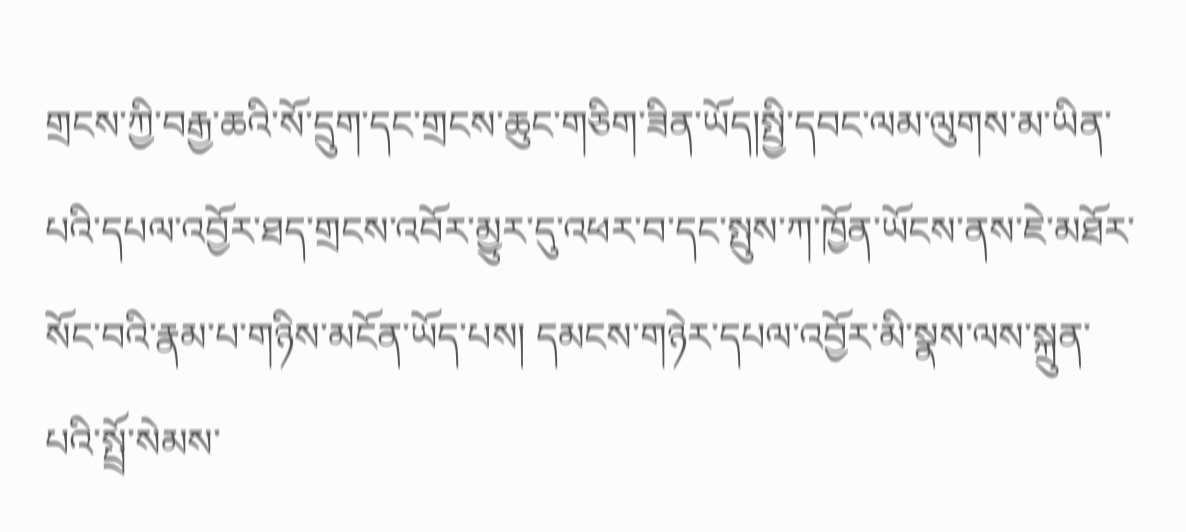གྲངས་ཀྱི་བརྒྱ་ཆའི་སོ་དྲུག་དང་གྲངས་ཆུང་གཅིག་ཟིན་ཡོད།སྤྱི་དབང་ལམ་ལུགས་མ་ཡིན་པའི་དཔལ་འབྱོར་ཐད་གྲངས་འབོར་མྱུར་དུ་འཕར་བ་དང་སྤུས་ཀ་ཁྱོན་ཡོངས་ནས་ཇེ་མཐོར་སོང་བའི་རྣམ་པ་གཉིས་མངོན་ཡོད་པས། དམངས་གཉེར་དཔལ་འབྱོར་མི་སྣས་ལས་སྐྲུན་པའི་སྤྲོ་སེམས་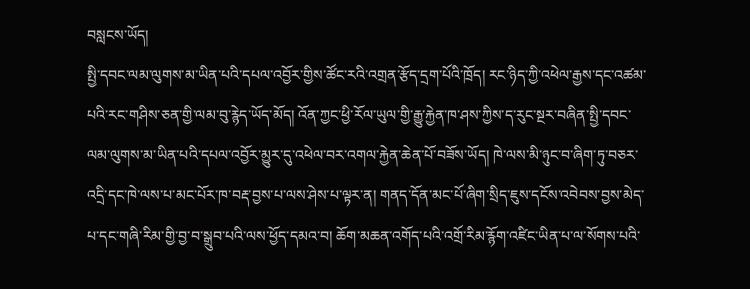བསླངས་ཡོད།
སྤྱི་དབང་ལམ་ལུགས་མ་ཡིན་པའི་དཔལ་འབྱོར་གྱིས་ཚོང་རའི་འགྲན་རྩོད་དྲག་པོའི་ཁྲོད། རང་ཉིད་ཀྱི་འཕེལ་རྒྱས་དང་འཚམ་པའི་རང་གཤིས་ཅན་གྱི་ལམ་བུ་རྙེད་ཡོད་མོད། འོན་ཀྱང་ཕྱི་རོལ་ཡུལ་གྱི་རྒྱུ་རྐྱེན་ཁ་ཤས་ཀྱིས་ད་རུང་སྔར་བཞིན་སྤྱི་དབང་ལམ་ལུགས་མ་ཡིན་པའི་དཔལ་འབྱོར་མྱུར་དུ་འཕེལ་བར་འགལ་རྐྱེན་ཆེན་པོ་བཟོས་ཡོད། ཁེ་ལས་མི་ཉུང་བ་ཞིག་ཏུ་བཅར་འདྲི་དང་ཁེ་ལས་པ་མང་པོར་ཁ་བརྡ་བྱས་པ་ལས་ཤེས་པ་ལྟར་ན། གནད་དོན་མང་པོ་ཞིག་སྲིད་ཇུས་དངོས་འབེབས་བྱས་མེད་པ་དང་གཞི་རིམ་གྱི་བྱ་བ་སྒྲུབ་པའི་ལས་ཕྱོད་དམའ་བ། ཆོག་མཆན་འགོད་པའི་འགྲོ་རིམ་རྙོག་འཛིང་ཡིན་པ་ལ་སོགས་པའི་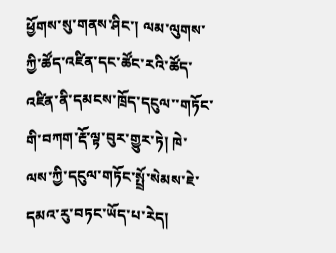ཕྱོགས་སུ་གནས་ཤིང་། ལམ་ལུགས་ཀྱི་ཚོད་འཛིན་དང་ཚོང་རའི་ཚོད་འཛིན་ནི་དམངས་ཁྲོད་དངུལ་་གཏོང་གི་བཀག་རྡོ་ལྟ་བུར་གྱུར་ཏེ། ཁེ་ལས་ཀྱི་དངུལ་གཏོང་སྤྲོ་སེམས་ཇེ་དམའ་རུ་བཏང་ཡོད་པ་རེད།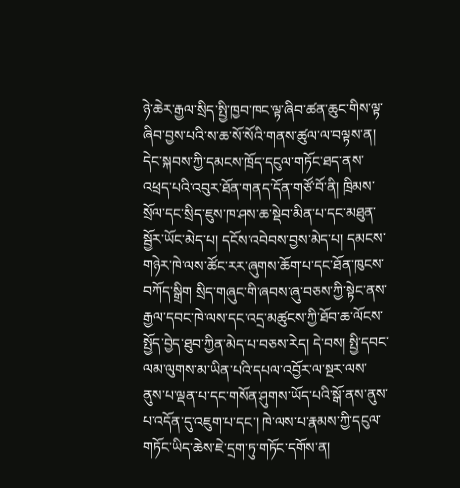ཉེ་ཆེར་རྒྱལ་སྲིད་སྤྱི་ཁྱབ་ཁང་ལྟ་ཞིབ་ཚན་ཆུང་གིས་ལྟ་ཞིབ་བྱས་པའི་ས་ཆ་སོ་སོའི་གནས་ཚུལ་ལ་བལྟས་ན། དེང་སྐབས་ཀྱི་དམངས་ཁྲོད་དངུལ་གཏོང་ཐད་ནས་འཕྲད་པའི་འབུར་ཐོན་གནད་དོན་གཙོ་བོ་ནི། ཁྲིམས་སྲོལ་དང་སྲིད་ཇུས་ཁ་ཤས་ཆ་སྡེབ་མིན་པ་དང་མཐུན་སྦྱོར་ཡོང་མེད་པ། དངོས་འབེབས་བྱས་མེད་པ། དམངས་གཉེར་ཁེ་ལས་ཚོང་རར་ཞུགས་ཆོག་པ་དང་ཐོན་ཁུངས་བཀོད་སྒྲིག སྲིད་གཞུང་གི་ཞབས་ཞུ་བཅས་ཀྱི་སྟེང་ནས་རྒྱལ་དབང་ཁེ་ལས་དང་འདྲ་མཚུངས་ཀྱི་ཐོབ་ཆ་ལོངས་སྤྱོད་བྱེད་ཐུབ་ཀྱིན་མེད་པ་བཅས་རེད། དེ་བས། སྤྱི་དབང་ལམ་ལུགས་མ་ཡིན་པའི་དཔལ་འབྱོར་ལ་སྔར་ལས་ནུས་པ་ལྡན་པ་དང་གསོན་ཤུགས་ཡོད་པའི་སྒོ་ནས་ནུས་པ་འདོན་དུ་འཇུག་པ་དང་། ཁེ་ལས་པ་རྣམས་ཀྱི་དངུལ་གཏོང་ཡིད་ཆེས་ཇེ་དྲག་ཏུ་གཏོང་དགོས་ན།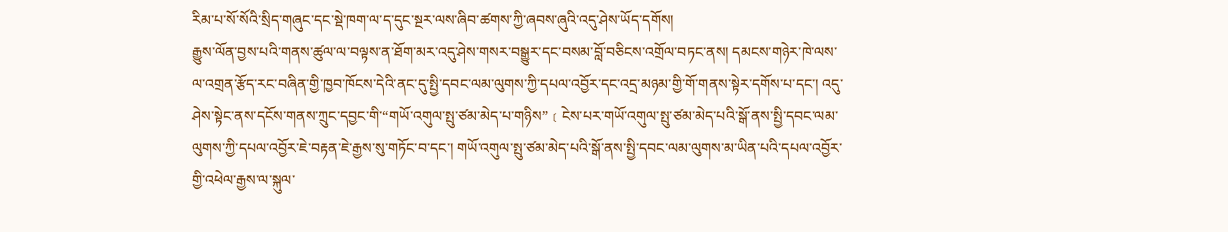རིམ་པ་སོ་སོའི་སྲིད་གཞུང་དང་སྡེ་ཁག་ལ་ད་དུང་སྔར་ལས་ཞིབ་ཚགས་ཀྱི་ཞབས་ཞུའི་འདུ་ཤེས་ཡོད་དགོས།
རྒྱུས་ལོན་བྱས་པའི་གནས་ཚུལ་ལ་བལྟས་ན་ཐོག་མར་འདུ་ཤེས་གསར་བསྒྱུར་དང་བསམ་བློ་བཅིངས་འགྲོལ་བཏང་ནས། དམངས་གཉེར་ཁེ་ལས་ལ་འགྲན་རྩོད་རང་བཞིན་གྱི་ཁྱབ་ཁོངས་དེའི་ནང་དུ་སྤྱི་དབང་ལམ་ལུགས་ཀྱི་དཔལ་འབྱོར་དང་འདྲ་མཉམ་གྱི་གོ་གནས་སྟེར་དགོས་པ་དང་། འདུ་ཤེས་སྟེང་ནས་དངོས་གནས་ཀྲུང་དབྱང་གི་“གཡོ་འགུལ་སྤུ་ཙམ་མེད་པ་གཉིས”﹝ངེས་པར་གཡོ་འགུལ་སྤུ་ཙམ་མེད་པའི་སྒོ་ནས་སྤྱི་དབང་ལམ་ལུགས་ཀྱི་དཔལ་འབྱོར་ཇེ་བརྟན་ཇེ་རྒྱས་སུ་གཏོང་བ་དང་། གཡོ་འགུལ་སྤུ་ཙམ་མེད་པའི་སྒོ་ནས་སྤྱི་དབང་ལམ་ལུགས་མ་ཡིན་པའི་དཔལ་འབྱོར་གྱི་འཕེལ་རྒྱས་ལ་སྐུལ་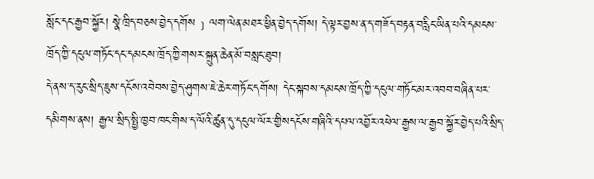སློང་དང་རྒྱབ་སྐྱོར། སྣེ་ཁྲིད་བཅས་བྱེད་དགོས﹞ལག་ལེན་མཐར་ཕྱིན་བྱེད་དགོས། དེ་ལྟར་བྱས་ན་ད་གཟོད་བརྟན་བརླིང་ཡིན་པའི་དམངས་ཁྲོད་ཀྱི་དངུལ་གཏོང་དང་དམངས་ཁྲོད་ཀྱི་གསར་སྐྲུན་ཆེན་མོ་བསླང་ཐུབ།
དེ་ནས་ད་རུང་སྲིད་ཇུས་དངོས་འབེབས་བྱེད་ཤུགས་ཇེ་ཆེར་གཏོང་དགོས། དེང་སྐབས་དམངས་ཁྲོད་ཀྱི་དངུལ་གཏོང་མར་འབབ་བཞིན་པར་དམིགས་ནས། རྒྱལ་སྲིད་སྤྱི་ཁྱབ་ཁང་གིས་ད་ལོའི་ཚུན་དུ་དངུལ་ལོར་གྱིསདངོས་གཞིའི་དཔལ་འབྱོར་འཕེལ་རྒྱས་ལ་རྒྱབ་སྐྱོར་བྱེད་པའི་སྲིད་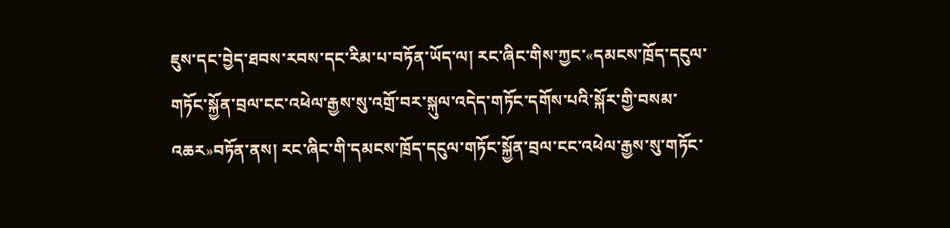ཇུས་དང་བྱེད་ཐབས་རབས་དང་རིམ་པ་བཏོན་ཡོད་ལ། རང་ཞིང་གིས་ཀྱང་«དམངས་ཁྲོད་དངུལ་གཏོང་སྐྱོན་བྲལ་ངང་འཕེལ་རྒྱས་སུ་འགྲོ་བར་སྐུལ་འདེད་གཏོང་དགོས་པའི་སྐོར་གྱི་བསམ་འཆར»བཏོན་ནས། རང་ཞིང་གི་དམངས་ཁྲོད་དངུལ་གཏོང་སྐྱོན་བྲལ་ངང་འཕེལ་རྒྱས་སུ་གཏོང་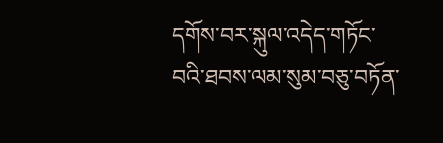དགོས་བར་སྐུལ་འདེད་གཏོང་བའི་ཐབས་ལམ་སུམ་བཅུ་བཏོན་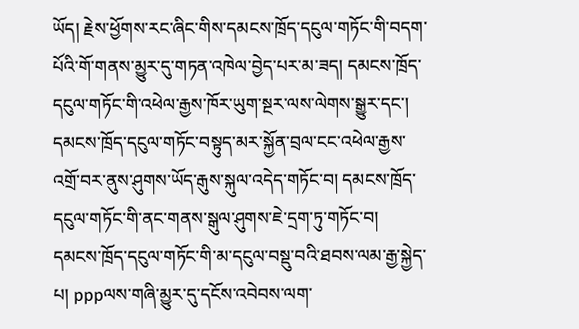ཡོད། རྗེས་ཕྱོགས་རང་ཞིང་གིས་དམངས་ཁྲོད་དངུལ་གཏོང་གི་བདག་པོའི་གོ་གནས་མྱུར་དུ་གཏན་འཁེལ་བྱེད་པར་མ་ཟད། དམངས་ཁྲོད་དངུལ་གཏོང་གི་འཕེལ་རྒྱས་ཁོར་ཡུག་སྔར་ལས་ལེགས་སྒྱུར་དང་། དམངས་ཁྲོད་དངུལ་གཏོང་བསྟུད་མར་སྐྱོན་བྲལ་ངང་འཕེལ་རྒྱས་འགྲོ་བར་ནུས་ཤུགས་ཡོད་རྒུས་སྐུལ་འདེད་གཏོང་བ། དམངས་ཁྲོད་དངུལ་གཏོང་གི་ནང་གནས་སྒུལ་ཤུགས་ཇེ་དྲག་ཏུ་གཏོང་བ།
དམངས་ཁྲོད་དངུལ་གཏོང་གི་མ་དངུལ་བསྡུ་བའི་ཐབས་ལམ་རྒྱ་སྐྱེད་པ། pppལས་གཞི་མྱུར་དུ་དངོས་འབེབས་ལག་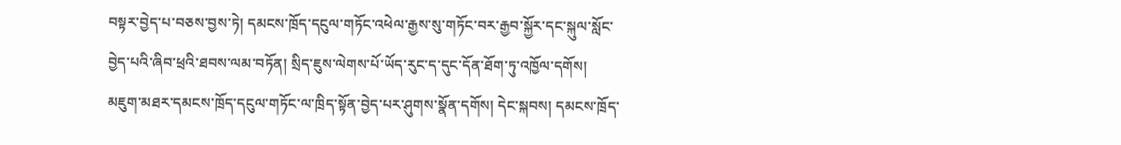བསྟར་བྱེད་པ་བཅས་བྱས་ཏེ། དམངས་ཁྲོད་དངུལ་གཏོང་འཕེལ་རྒྱས་སུ་གཏོང་བར་རྒྱབ་སྐྱོར་དང་སྐུལ་སློང་བྱེད་པའི་ཞིབ་ཕྲའི་ཐབས་ལམ་བཏོན། སྲིད་ཇུས་ལེགས་པོ་ཡོད་རུང་ད་དུང་དོན་ཐོག་ཏུ་འཁྱོལ་དགོས།
མཇུག་མཐར་དམངས་ཁྲོད་དངུལ་གཏོང་ལ་ཁྲིད་སྟོན་བྱེད་པར་ཤུགས་སྣོན་དགོས། དེང་སྐབས། དམངས་ཁྲོད་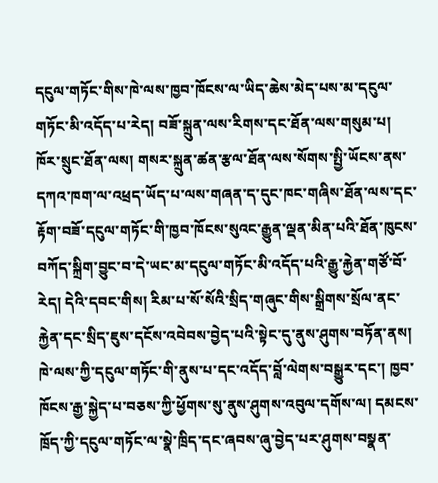དངུལ་གཏོང་གིས་ཁེ་ལས་ཁྱབ་ཁོངས་ལ་ཡིད་ཆེས་མེད་པས་མ་དངུལ་གཏོང་མི་འདོད་པ་རེད། བཟོ་སྐྲུན་ལས་རིགས་དང་ཐོན་ལས་གསུམ་པ། ཁོར་སྲུང་ཐོན་ལས། གསར་སྐྲུན་ཚན་རྩལ་ཐོན་ལས་སོགས་སྤྱི་ཡོངས་ནས་དཀའ་ཁག་ལ་འཕྲད་ཡོད་པ་ལས་གཞན་ད་དུང་ཁང་གཞིས་ཐོན་ལས་དང་རྟོག་བཟོ་དངུལ་གཏོང་གི་ཁྱབ་ཁོངས་སུའང་རྒྱུན་ལྡན་མིན་པའི་ཐོན་ཁུངས་བཀོད་སྐྲིག་བྱུང་བ་དེ་ཡང་མ་དངུལ་གཏོང་མི་འདོད་པའི་རྒྱུ་རྐྱེན་གཙོ་བོ་རེད། དེའི་དབང་གིས། རིམ་པ་སོ་སོའི་སྲིད་གཞུང་གིས་སྒྲིགས་སྲོལ་ནང་རྐྱེན་དང་སྲིད་ཇུས་དངོས་འབེབས་བྱེད་པའི་སྟེང་དུ་ནུས་ཤུགས་བཏོན་ནས། ཁེ་ལས་ཀྱི་དངུལ་གཏོང་གི་ནུས་པ་དང་འདོད་བློ་ལེགས་བསྒྱུར་དང་། ཁྱབ་ཁོངས་རྒྱ་སྐྱེད་པ་བཅས་ཀྱི་ཕྱོགས་སུ་ནུས་ཤུགས་འབུལ་དགོས་ལ། དམངས་ཁྲོད་ཀྱི་དངུལ་གཏོང་ལ་སྣེ་ཁྲིད་དང་ཞབས་ཞུ་བྱེད་པར་ཤུགས་བསྣན་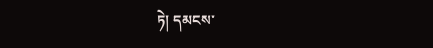ཏེ། དམངས་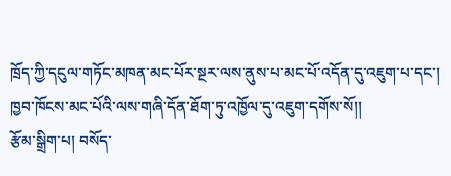ཁྲོད་ཀྱི་དངུལ་གཏོང་མཁན་མང་པོར་སྔར་ལས་ནུས་པ་མང་པོ་འདོན་དུ་འཇུག་པ་དང་། ཁྱབ་ཁོངས་མང་པོའི་ལས་གཞི་དོན་ཐོག་ཏུ་འཁྱོལ་དུ་འཇུག་དགོས་སོ།།
རྩོམ་སྒྲིག་པ། བསོད་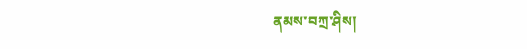ནམས་བཀྲ་ཤིས།